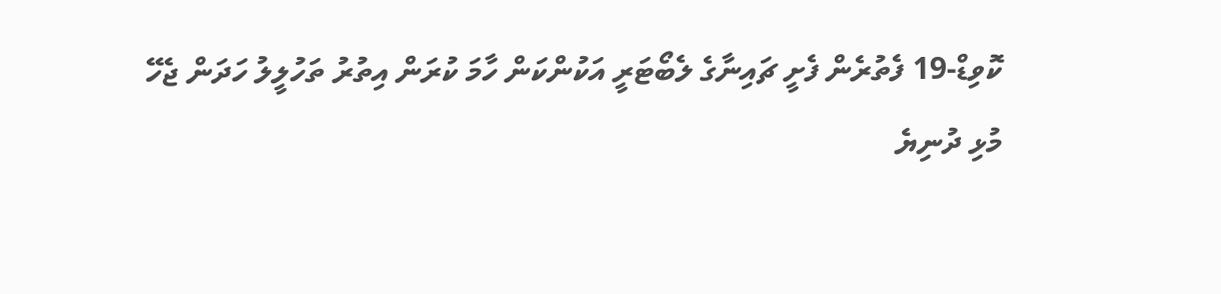ކޮވިޑް-19 ފެތުރެން ފެށީ ޗައިނާގެ ލެބޯޓަރީ އަކުންކަން ހާމަ ކުރަން އިތުރު ތަހުލީލު ހަދަން ޖެހޭ
މުޅި ދުނިޔެ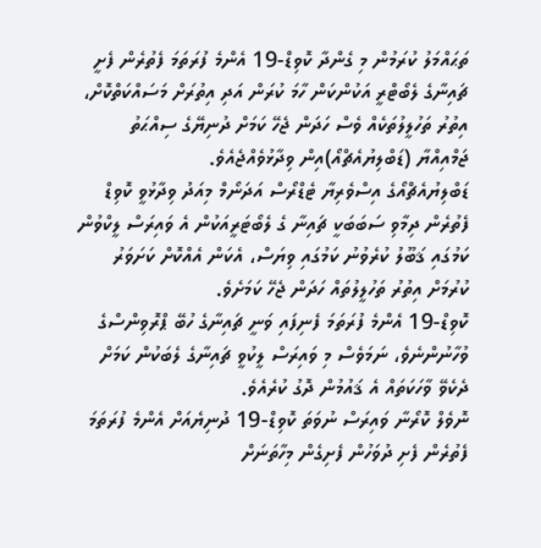ތަޙައްމަލު ކުރަމުން މި ގެންދާ ކޮވިޑް-19 އެންމެ ފުރަތަމަ ފެތުރެން ފެށީ ޗައިނާގެ ލެބޯޓްރީ އަކުންކަން ހާމަ ކުރަން އަދި އިތުރަށް މަސައްކަތްކޮށް، އިތުރު ތަހުލީލުތަކެއް ވެސް ހަދަން ޖެހޭ ކަމަށް ދުނިޔޭގެ ސިއްޙަތު ޖަމްއިއްޔާ (ޑަބްލިޔުއެޗްއޯ)އިން ވިދާޅުވެއްޖެއެވެ.
ޑަބްލިޔުއެޗްއޯގެ އިސްވެރިޔާ ޓެޑްރޯސް އަދަނޯމް މިއަދު ވިދާޅުވީ ކޮވިޑް ފެތުރެން ދިމާވި ސަބަބަކީ ޗައިނާ ގެ ލެބޯޓަރީއަކުން އެ ވައިރަސް ލީކްވުން ކަމުގައި ޤަބޫލު ކުރެވުނު ކަމުގައި ވިޔަސް، އެކަން އެއްކޮށް ކަށަވަރު ކުރުމަށް އިތުރު ތަހުލީލުތައް ހަދަން ޖެހޭ ކަމަށެވެ.
ކޮވިޑް-19 އެންމެ ފުރަތަމަ ފެނިފައި ވަނީ ޗައިނާގެ ހުބޭ ޕްރޮވިންސްގެ ވުހާނުންނެވެ، ނަމަވެސް މި ވައިރަސް ލީކުވީ ޗައިނާގެ ލެބަކުން ކަމަށް ދެކެވޭ ވާހަކަތައް އެ ޤައުމުން ދޮގު ކުރެއެވެ.
ނޮވެލް ކޮރޯނާ ވައިރަސް ނުވަތަ ކޮވިޑް-19 ދުނިޔެއަށް އެންމެ ފުރަތަމަ ފެތުރެން ފެށި ދުވަހުން ފެށިގެން މިހާތަނަށް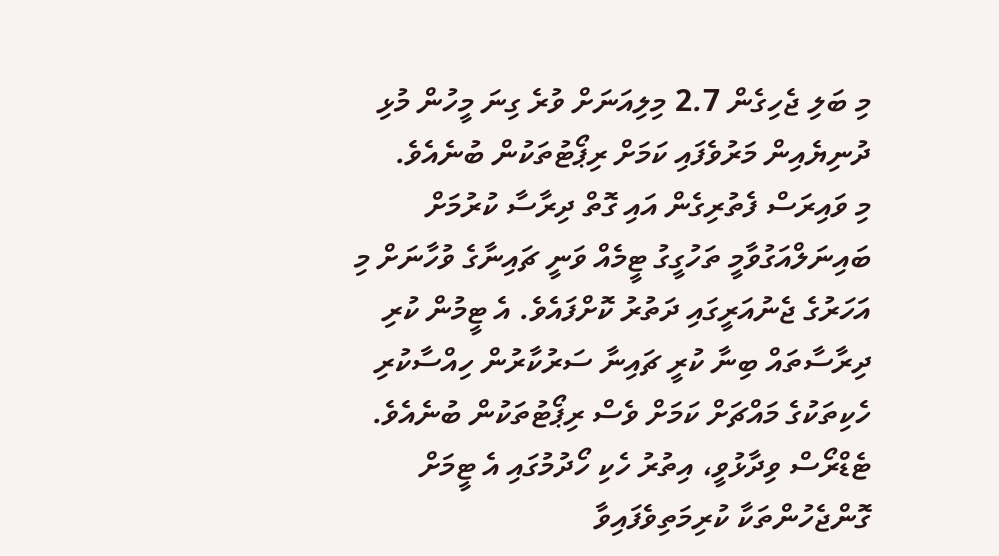މި ބަލި ޖެހިގެން 2.7 މިލިއަނަށް ވުރެ ގިނަ މީހުން މުޅި ދުނިޔެއިން މަރުވެފައި ކަމަށް ރިޕޯޓުތަކުން ބުނެއެވެ.
މި ވައިރަސް ފެތުރިގެން އައި ގޮތް ދިރާސާ ކުރުމަށް ބައިނަލްއަގުވާމީ ތަހުގީގު ޓީމެއް ވަނީ ޗައިނާގެ ވުހާނަށް މި އަހަރުގެ ޖެނުއަރީގައި ދަތުރު ކޮށްފައެވެ. އެ ޓީމުން ކުރި ދިރާސާތައް ބިނާ ކުރީ ޗައިނާ ސަރުކާރުން ހިއްސާކުރި ހެކިތަކުގެ މައްޗަށް ކަމަށް ވެސް ރިޕޯޓުތަކުން ބުނެއެވެ.
ޓެޑްރޯސް ވިދާޅުވީ، އިތުރު ހެކި ހޯދުމުގައި އެ ޓީމަށް ގޮންޖެހުންތަކާ ކުރިމަތިވެފައިވާ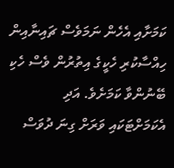ކަމަށާއި އެހެން ނަމަވެސް ޗައިނާއިން ހިއްސާކުރި ހެކީގެ އިތުރުން ވެސް ހެކި ބޭނުންވާ ކަމަށެވެ. އަދި އެކަމަށްޓަކައި ވަރަށް ގިނަ ދުވަސް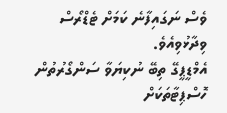ވެސް ނަގައިފާނެ ކަމަށް ޓެޑްރޯސް ވިދާޅުވިއެވެ.
އެމްޑީޕީގޭ ތިބޭ ނުކިޔަވާ ސަންގޯރުތުން ހޮސްޕިޓާތަކަށް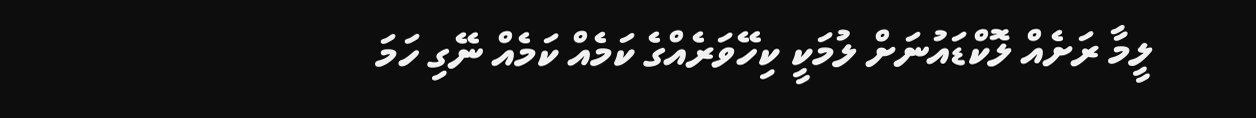ލީމާ ރަށެއް ލޮކްޑައުނަށް ލުމަކީ ކިހޭވަރެއްގެ ކަމެއް ކަމެއް ނޭގި ހަމަ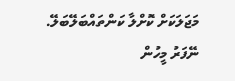މަޖަލަކަށް ކޮށްލާ ކަންތައްބަލޭބަލޭ. ނޭފަރު މީހުން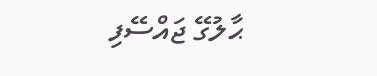ޙާލުގޭ ޖައްސޭފި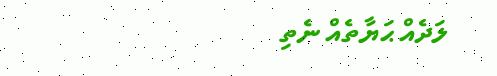ލަދެއް ޙަޔާތެއް ނެތި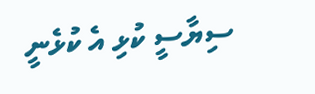ސިޔާސީ ކުޅި އެ ކުޅެނީ